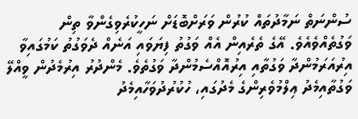ސުންނަތް ނަމާދުތައް ކުރުން ވަރަށްބޮޑަށް ނަހީކުރެވިގެންވާ ތިން ވަގުތެއްވެއެވެ. އޭގެ ތެރެއިން އެއް ވަގުތު ފިޔަވައި އަނެއް ދެވަގުތު ކަމުގައިވާ އިރުއަރަމުންދާ ވަގުތާއި އިރުއޮއްސެމުންދާ ވަގުތެވެ. މެންދުރު އިރުމެދުން ވީއްލޭ ވަގުތާއިމެދު ޢިލްމުވެރިންގެ މެދުގައި، ހުކުރުދުވަހާއިމެދު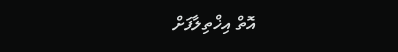އޮތް އިޚްތިލާފަށް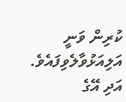ކުރިން ވަނީ އަލިއަޅުވާލެވިފައެވެ. އަދި އޭގެ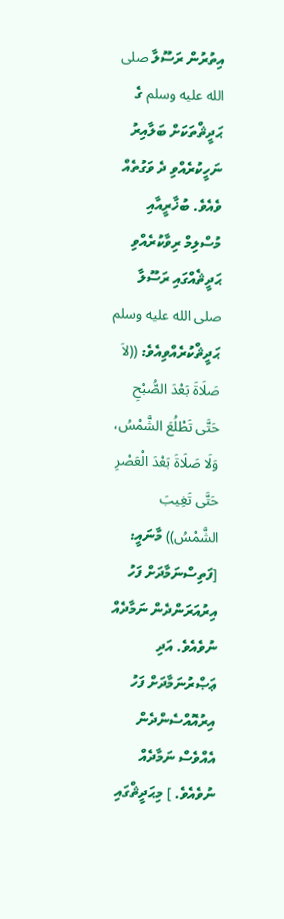އިތުރުން ރަސޫލާ صلى الله عليه وسلم ގެ ޙަދީޘްތަކަށް ބަލާއިރު ނަހީކުރެއްވި ދެ ވަގުތެއް ވެއެވެ. ބުޚާރީއާއި މުސްލިމް ރިވާކުރެއްވި ޙަދީޘެއްގައި ރަސޫލާ صلى الله عليه وسلم ޙަދީޘްކުރެއްވިއެވެ: ((لاَ صَلَاةَ بَعْدَ الصُّبْحِ حَتَّى تَطْلُعَ الشَّمْسُ، وَلَا صَلَاةَ بَعْدَ الْعَصْرِ حَتَّى تَغِيبَ الشَّمْسُ)) މާނައީ: [ފަތިސްނަމާދަށް ފަހު އިރުއަރަންދެން ނަމާދެއް ނުވެއެވެ. އަދި ޢަޞްރުނަމާދަށް ފަހު އިރުއޮއްސެންދެން އެއްވެސް ނަމާދެއް ނުވެއެވެ. ] މިޙަދީޘްގައި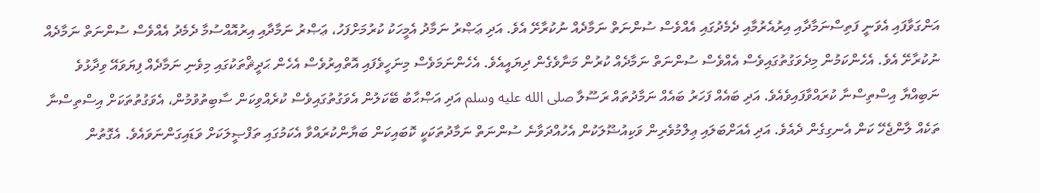އަންގަވާފައި އެވަނީ ފަތިސްނަމާދާއި އިރުއެރުމާއި ދެމެދުގައި އެއްވެސް ސުންނަތް ނަމާދެއް ނުކުރާށޭ އެވެ. އަދި ޢަޞްރު ނަމާދު އެމީހަކު ކުރުމަށްފަހު، ޢަޞްރު ނަމާދާއި އިރުއޮއްސުމާ ދެމެދު އެއްވެސް ސުންނަތް ނަމާދެއް ނުކުރާށޭ އެވެ. އެހެންކަމުން މިދެވަގުތުގައިވެސް އެއްވެސް ސުންނަތް ނަމާދެއް ކުރުން މަނާވެގެން ދިޔައީއެވެ. އެހެންނަމަވެސް މިނަހީވެފައި އޮތްއިރުވެސް އެހެން ޙަދީޘްތަކުގައި މިވެނި ނަމާދެއް ފިޔަވައޭ ވިދާޅުވެ ނަބިއްޔާ އިސްތިސްނާ ކުރައްވާފައިވެއެވެ. އަދި ބައެއް ފަހަރު ބައެއް ނަމާދުތައް ރަސޫލާ صلى الله عليه وسلم އަދި އަޞްޙާބު ބޭކަލުން އެވަގުތުގައިވެސް ކުރެއްވިކަން ސާބިތުވުމުން، އެވަގުތުތަކަށް އިސްތިސްނާ ތަކެއް ލާންޖެހޭ ކަން އެނގިގެން ދެއެވެ. އަދި އެއަށްބަލައި ޢިލްމުވެރިން ވަކިއުޟޫލަކުން އެހުއްދަވާނެ ސުންނަތް ނަމާދުތަކަކީ ކޮބައިކަން ބަޔާންކުރައްވާ އެކަމުގައި ތަފްޞީލަކަށް ވަޑައިގަންނަވައެވެ. އެގޮތުން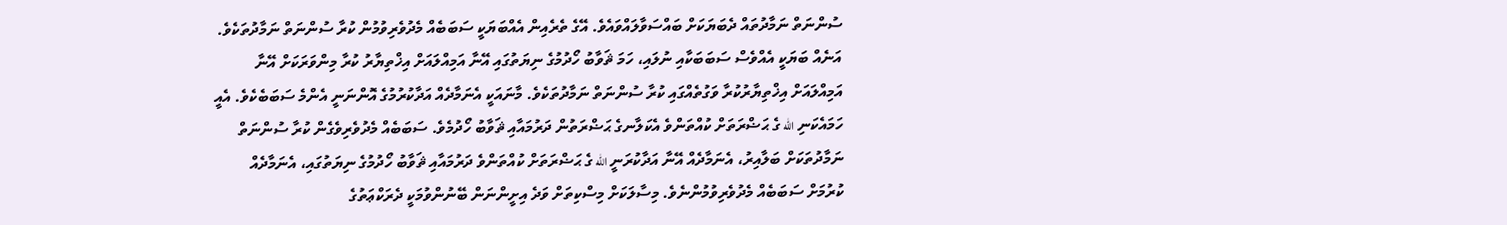ސުންނަތް ނަމާދުތައް ދެބަޔަކަށް ބައްސަވާލައްވައެވެ. އޭގެ ތެރެއިން އެއްބަޔަކީ ސަބަބެއް މެދުވެރިވުމުން ކުރާ ސުންނަތް ނަމާދުތަކެވެ. އަނެއް ބަޔަކީ އެއްވެސް ސަބަބަކާއި ނުލައި، ހަމަ ޘަވާބު ހޯދުމުގެ ނިޔަތުގައި އޭނާ އަމިއްލައަށް އިޚްތިޔާރު ކުރާ މިންވަރަކަށް އޭނާ އަމިއްލައަށް އިޚްތިޔާރުކުރާ ވަގުތެއްގައި ކުރާ ސުންނަތް ނަމާދުތަކެވެ. މާނައަކީ އެނަމާދެއް އަދާކުރުމުގެ އޮންނަނީ އެންމެ ސަބަބެކެވެ. އެއީ ހަމައެކަނި الله ގެ ޙަޟްރަތަށް ކުއްތަންވެ އެކަލާނގެ ޙަޟްރަތުން ދަރުމައާއި ޘަވާބު ހޯދުމެވެ. ސަބަބެއް މެދުވެރިވެގެން ކުރާ ސުންނަތް ނަމާދުތަކަށް ބަލާއިރު، އެނަމާދެއް އޭނާ އަދާކުރަނީ الله ގެ ޙަޟްރަތަށް ކުއްތަންވެ ދަރުމައާއި ޘަވާބު ހޯދުމުގެ ނިޔަތުގައި، އެނަމާދެއް ކުރުމަށް ސަބަބެއް މެދުވެރިވުމުންނެވެ. މިސާލަކަށް މިސްކިތަށް ވަދެ އިށީންނަން ބޭނުންވުމަކީ ދެރަކްޢަތުގެ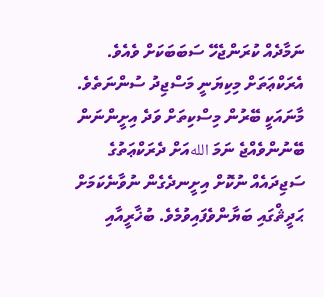ނަމާދެއް ކުރަންޖެހޭ ސަބަބަކަށް ވެއެވެ. އެރަކްޢަތަށް މިކިޔަނީ މަސްޖިދު ސުންނަތެވެ. މާނައަކީ ބޭރުން މިސްކިތަށް ވަދެ އިށީންނަން ބޭނުންވެއްޖެ ނަމަ اللهއަށް ދެރަކްޢަތުގެ ސަޖިދައެއް ނުކޮށް އިށީނދެގެން ނުވާނެކަމަށް ޙަދީޘްގައި ބަޔާންވެފައިވުމެވެ. ބުޚާރީއާއި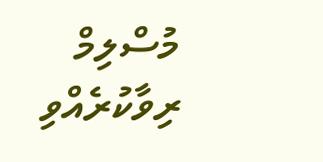މުސްލިމް ރިވާކުރެއްވި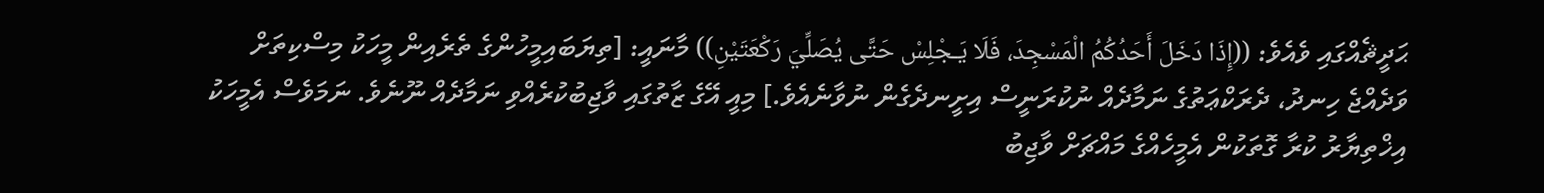ޙަދީޘެއްގައި ވެއެވެ: ((إِذَا دَخَلَ أَحَدُكُمُ الْمَسْجِدَ، فَلَا يَـجْلِسْ حَتَّى يُصَلِّيَ رَكْعَتَيْنِ)) މާނައީ: [ތިޔަބައިމީހުންގެ ތެރެއިން މީހަކު މިސްކިތަށް ވަދެއްޖެ ހިނދު، ދެރަކްޢަތުގެ ނަމާދެއް ނުކުރަނީސް އިށީނދެގެން ނުވާނެއެވެ.] މިއީ އޭގެ ޒާތުގައި ވާޖިބުކުރެއްވި ނަމާދެއް ނޫނެވެ. ނަމަވެސް އެމީހަކު އިޚްތިޔާރު ކުރާ ގޮތަކުން އެމީހެއްގެ މައްޗަށް ވާޖިބު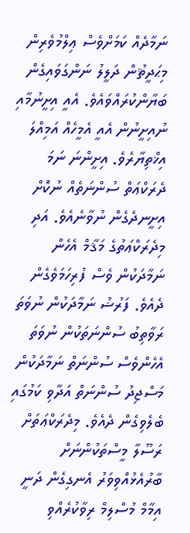ނަމާދެއް ކަމަށްވެސް ޢިލްމުވެރިން މިޙަދީޘުން ދަލީލު ނަންގަވައިގެން ބަޔާންކުރައްވައެވެ. އެއީ އިށީނުމާއި ނުއިށީނުން އެއީ އެމީހެއް އަމިއްލަ އިޚްތިޔާރެވެ. އިށީންނަ ނަމަ ދެރަކްޢަތް ސުންނަތެއް ނުކޮށް އިށީނދެގެން ނުވާނެއެވެ. އަދި މިދެރަކްޢަތުގެ މަޤާމް އެހެން ނަމާދަކުން ވެސް ފުރިހަމަވެގެން ދެއެވެ. ފަރުޟު ނަމާދަކުން ނުވަތަ ރަވާތިބު ސުންނަތަކުން ނުވަތަ އެހެންވެސް ސުންނަތް ނަމާދަކުން މަސްޖިދު ސުންނަތް އަދާވި ކަމުގައި ބެލެވިގެން ދެއެވެ. މިދެރަކްޢަތަށް ރަސޫލާ މީސްތަކުންނަށް ބާރުއެޅުއްވިވަރު އެނގިގެން ދަނީ އިމާމް މުސްލިމް ރިވާކުރެއްވި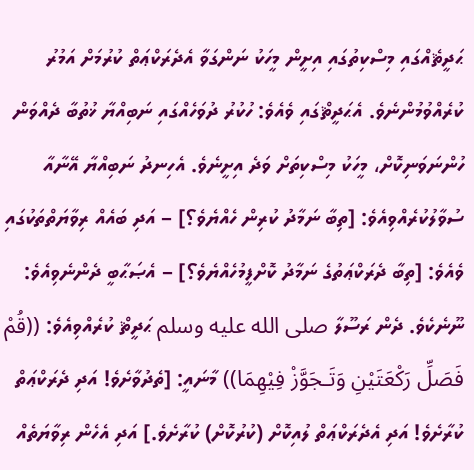ޙަދީޘެއްގައި މިސްކިތުގައި އިށީން މީހަކު ނަންގަވާ އެދެރަކްޢަތް ކުރުމަށް އަމުރު ކުރެއްވުމުންނެވެ. އެޙަދީޘްގައި ވެއެވެ: ހުކުރު ދުވަހެއްގައި ނަބިއްޔާ ޚުތުބާ ދެއްވަން ހުންނަވަނިކޮށް، މީހަކު މިސްކިތަށް ވަދެ އިށީނެވެ. އެހިނދު ނަބިއްޔާ އޭނާއާ ސުވާލުކުރެއްވިއެވެ: [ތިބާ ނަމާދު ކުރިން ހެއްޔެވެ؟] – އަދި ބައެއް ރިވާޔަތްތަކުގައި ވެއެވެ: [ތިބާ ދެރަކްޢަތުގެ ނަމާދު ކޮށްފީމުހެއްޔެވެ؟] – އެޞަޙާބީ ދެންނެވިއެވެ: ނޫނެކެވެ. ދެން ރަސޫލާ صلى الله عليه وسلم ޙަދީޘް ކުރެއްވިއެވެ: ((قُمْ فَصَلِّ رَكْعَتَيْنِ وَتَـجَوَّزْ فِيْهِمَا)) މާނައީ: [ތެދުވާށެވެ! އަދި ދެރަކްޢަތް ކުރާށެވެ! އަދި އެދެރަކްޢަތް ލުއިކޮށް (ކުރުކޮށް) ކުރާށެވެ.] އަދި އެހެން ރިވާޔަތެއް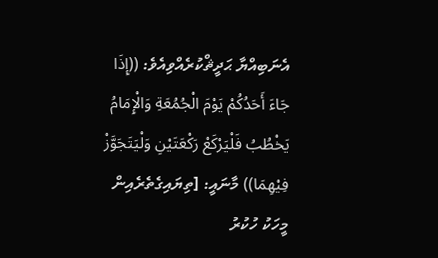އެނަބިއްޔާ ޙަދީޘްކުރެއްވިއެވެ: ((إِذَا جَاءَ أَحَدُكُمْ يَوْمَ الْجُمُعَةِ وَالْإِمَامُ يَخْطُبُ فَلْيَرْكَعْ رَكْعَتَيْنِ وَلْيَتَجَوَّزْ فِيْهِمَا)) މާނައީ: [ތިޔައިގެތެރެއިން މީހަކު ހުކުރު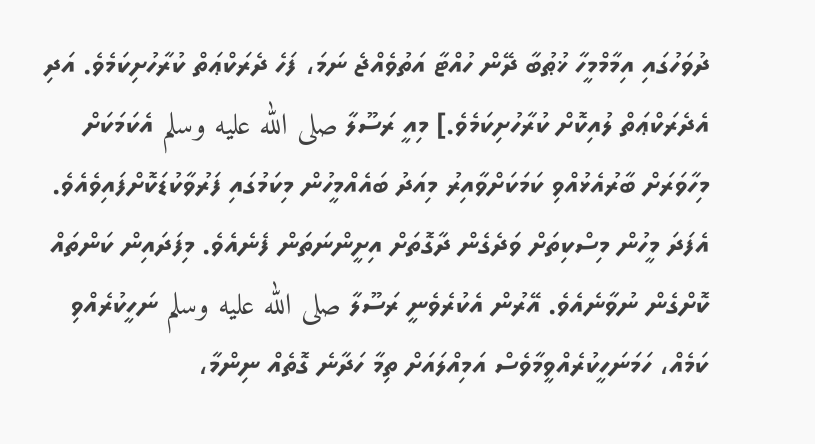ދުވަހުގައި އިމާމްމީހާ ޚުޠުބާ ދޭން ހުއްޓާ އަތުވެއްޖެ ނަމަ، ފަހެ ދެރަކްޢަތް ކުރާހުށިކަމެވެ. އަދި އެދެރަކްޢަތް ލުއިކޮށް ކުރާހުށިކަމެވެ.] މިއީ ރަސޫލާ صلى الله عليه وسلم އެކަމަކަށް މިހާވަރަށް ބާރުއެޅުއްވި ކަމަކަށްވާއިރު މިއަދު ބައެއްމީހުން މިކަމުގައި ފަރުވާކުޑަކޮށްފައިވެއެވެ. އެފަދަ މީހުން މިސްކިތަށް ވަދެގެން ދާގޮތަށް އިށީންނަތަން ފެނެއެވެ. މިފަދައިން ކަންތައް ކޮށްގެން ނުވާނެއެވެ. އޭރުން އެކުރެވެނީ ރަސޫލާ صلى الله عليه وسلم ނަހީކުރެއްވި ކަމެއް، ހަމަނަހީކުރެއްވީމާވެސް އަމިއްލައަށް ތިމާ ހަދާނެ ގޮތެއް ނިންމާ،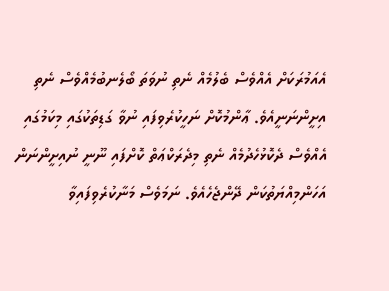އެއަމުރަކަށް އެއްވެސް ބެލުމެއް ނެތި ނުވަތަ ބޯލެނބުމެއްވެސް ނެތި އިށީންނަނީއެވެ. ޢާންމުކޮށް ނަހީކުރެވިފައި ނުވާ ގަޑިތަކުގައި މިކަމުގައި އެއްވެސް ދެކޮޅުހެދުމެއް ނެތި މިދެރަކްޢަތް ކޮށްފައި ނޫނީ ނުއިށީންނަން އަހަންމިއްޔަތުކަން ދޭންޖެހެއެވެ. ނަމަވެސް މަނާކުރެވިފައިވާ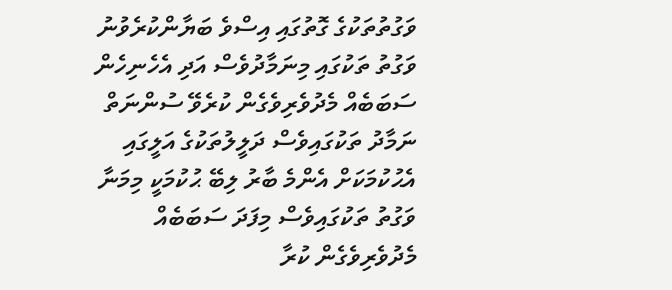ވަގުތުތަކުގެ ގޮތުގައި އިސްވެ ބަޔާންކުރެވުނު ވަގުތު ތަކުގައި މިނަމާދުވެސް އަދި އެހެނިހެން ސަބަބެއް މެދުވެރިވެގެން ކުރެވޭ ސުންނަތް ނަމާދު ތަކުގައިވެސް ދަލީލުތަކުގެ އަލީގައި އެޙުކުމަކަށް އެންމެ ބާރު ލިބޭ ޙުކުމަކީ މިމަނާ ވަގުތު ތަކުގައިވެސް މިފަދަ ސަބަބެއް މެދުވެރިވެގެން ކުރާ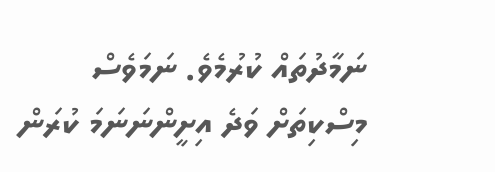ނަމާދުތައް ކުރުމެވެ. ނަމަވެސް މިސްކިތަށް ވަދެ އިށީންނަނަމަ ކުރަން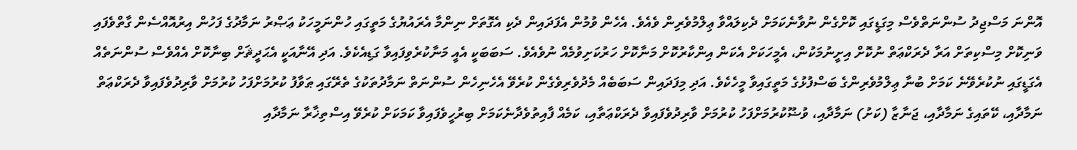އޮންނަ މަސްޖިދު ސުންނަތްވެސް މިގަޑީގައި ކޮށްގެން ނުވާނެކަމަށް ދެކިލައްވާ ޢިލްމުވެރިން ވެއެވެ. އެހެން ވުމުން އެފަދައިން ދެކި އެގޮތަށް ނިންމާ އެރައުޔުގެ މަތީގައި ހުންނަމީހަކު ޢަޞްރު ނަމާދުގެ ފަހުން އިރުއޮއްސެން ގާތްވެފައި ވަނިކޮށް މިސްކިތަށް އަރާ ދެރަކްޢަތް ނުކޮށް އިށީނުމަކުން، އެމީހަކަށް އެކަން އިންކާރުކޮށް މަނާކޮށް ހަރުކަށިވުމެއް ނުވެއެވެ. ސަބަބަކީ އެއީ މަނާކުރެވިފައިވާ ގަޑިއެކެވެ. އަދި އޭނާއަކީ އެޙަދީޘަށް ބިނާކޮށް އެއްވެސް ސުންނަތެއް އެގަޑީގައި ނުކުރެވޭނެ ކަމަށް ބުނާ ޢިލްމުވެރިންގެ ބަސްފުޅުގެ މަތީގައިވާ މީހެކެވެ. އަދި މިފަދައިން ސަބަބެއް މެދުވެރިވެގެން ކުރެވޭ އެހެނިހެން ސުންނަތް ނަމާދުތަކުގެ ތެރޭގައި ޠަވާފު ކުރުމަށްފަހު ކުރުމަށް ވާރިދުވެފައިވާ ދެރަކްޢަތް ނަމާދާއި، ކޭތައިގެ ނަމާދާއި، ޖަނާޒާ (ކަށު) ނަމާދާއި، ވުޟޫކުރުމަށްފަހު ކުރުމަށް ވާރިދުވެފައިވާ ދެރަކްޢަތާއި، ކަމެއް ފާއިތުވެދާނެކަމަށް ބިރުހީވެފައިވާ ކަމަކަށް ކުރެވޭ އިސްތިޚާރާ ނަމާދާއި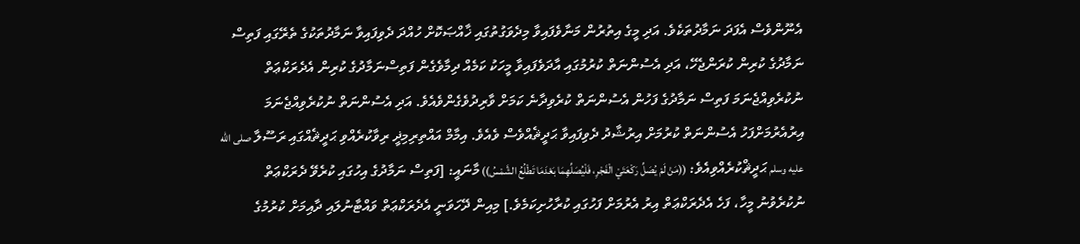އެނޫންވެސް އެފަދަ ނަމާދުތަކެވެ. އަދި މީގެ އިތުރުން މަނާވެފައިވާ މިދެވަގުތުގައި ޚާއްޞަކޮށް ހުއްދަ ދެވިފައިވާ ނަމާދުތަކުގެ ތެރޭގައި ފަތިސް ނަމާދުގެ ކުރިން ކުރަންޖެހޭ، އަދި އެސުންނަތް ކުރުމުގައި އާދަވެފައިވާ މީހަކު ކަމެއް ދިމާވެގެން ފަތިސްނަމާދުގެ ކުރިން އެދެރަކްޢަތް ނުކުރެވިއްޖެނަމަ ފަތިސް ނަމާދުގެ ފަހުން އެސުންނަތް ކުރެވިދާނެ ކަމަށް ވާރިދުވެގެންވެއެވެ. އަދި އެސުންނަތް ނުކުރެވިއްޖެނަމަ އިރުއެރުމަށްފަހު އެސުންނަތް ކުރުމަށް އިރުޝާދު ދެވިފައިވާ ޙަދީޘެއްވެސް ވެއެވެ. އިމާމް އައްތިރިމިޛީ ރިވާކުރެއްވި ޙަދީޘެއްގައި ރަސޫލާ صلى الله عليه وسلم ޙަދީޘްކުރެއްވިއެވެ: ((مَنْ لَمْ يُصَلِّ رَكْعَتَيْ الْفَجْرِ، فَلْيُصَلِّهِمَا بَعْدَمَا تَطْلُعُ الشَّمْسُ)) މާނައީ: [ފަތިސް ނަމާދުގެ އިހުގައި ކުރެވޭ ދެރަކްޢަތް ނުކުރެވުނު މީހާ، ފަހެ އެދެރަކްޢަތް އިރު އެރުމަށް ފަހުގައި ކުރާހުށިކަމެވެ.] މިއިން ދޭހަވަނީ އެދެރަކްޢަތް ވައްޓާނުލައި ދާއިމަށް ކުރުމުގެ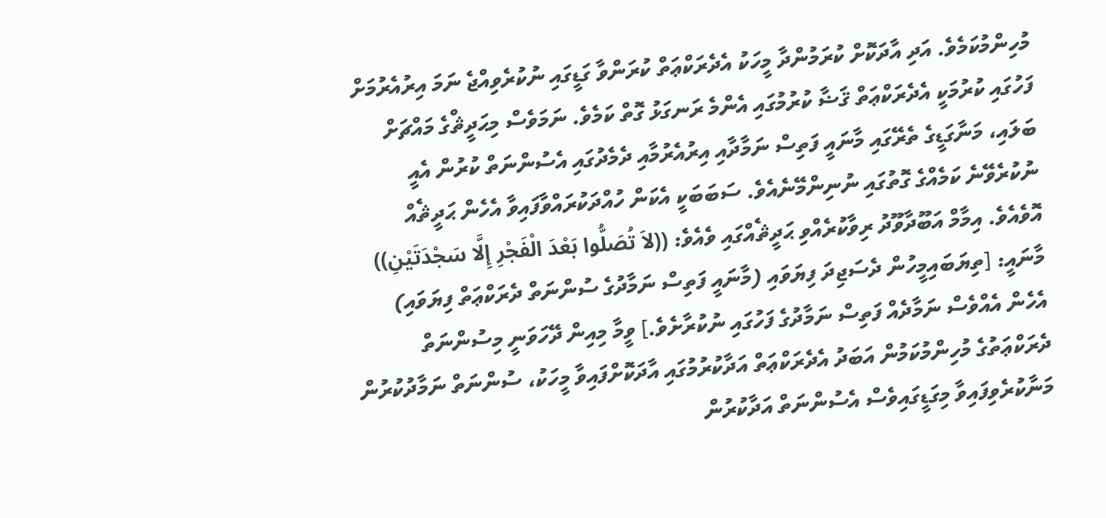މުހިންމުކަމެވެ. އަދި އާދަކޮށް ކުރަމުންދާ މީހަކު އެދެރަކްޢަތް ކުރަންވާ ގަޑީގައި ނުކުރެވިއްޖެ ނަމަ އިރުއެރުމަށް ފަހުގައި ކުރުމަކީ އެދެރަކްޢަތް ޤަޟާ ކުރުމުގައި އެންމެ ރަނގަޅު ގޮތް ކަމެވެ. ނަމަވެސް މިޙަދީޘްގެ މައްޗަށް ބަލައި، މަނާގަޑީގެ ތެރޭގައި މާނައީ ފަތިސް ނަމާދާއި އިރުއެރުމާއި ދެމެދުގައި އެސުންނަތް ކުރުން އެއީ ނުކުރެވޭނެ ކަމެއްގެ ގޮތުގައި ނުނިންމޭނެއެވެ. ސަބަބަކީ އެކަން ހުއްދަކުރައްވާފައިވާ އެހެން ޙަދީޘެއް އޮވެއެވެ. އިމާމް އަބޫދާވޫދު ރިވާކުރެއްވި ޙަދީޘެއްގައި ވެއެވެ: ((لاَ تُصَلُّوا بَعْدَ الْفَجْرِ إِلَّا سَجْدَتَيْنِ)) މާނައީ: [ތިޔަބައިމީހުން ދެސަޖިދަ ފިޔަވައި (މާނައީ ފަތިސް ނަމާދުގެ ސުންނަތް ދެރަކްޢަތް ފިޔަވައި) އެހެން އެއްވެސް ނަމާދެއް ފަތިސް ނަމާދުގެ ފަހުގައި ނުކުރާށެވެ.] ވީމާ މިއިން ދޭހަވަނީ މިސުންނަތް ދެރަކްޢަތުގެ މުހިންމުކަމުން އަބަދު އެދެރަކްޢަތް އަދާކުރުމުގައި އާދަކޮށްފައިވާ މީހަކު، ސުންނަތް ނަމާދުކުރުން މަނާކުރެވިފައިވާ މިގަޑީގައިވެސް އެސުންނަތް އަދާކުރުން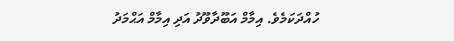ހުއްދަކަމެވެ. އިމާމް އަބޫދާވޫދު އަދި އިމާމް އަޙްމަދު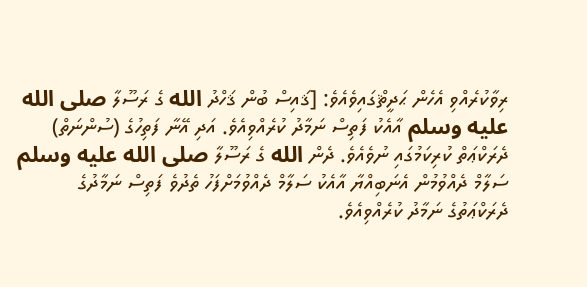ރިވާކުރެއްވި އެހެން ޙަދީޘްގައިވެއެވެ: [ޤައިސް ބުން ޤަހްދު الله ގެ ރަސޫލާ صلى الله عليه وسلم އާއެކު ފަތިސް ނަމާދު ކުރެއްވިއެވެ. އަދި އޭނާ ފަތިހުގެ (ސުންނަތް) ދެރަކްޢަތް ކުރިކަމުގައި ނުވެއެވެ. ދެން الله ގެ ރަސޫލާ صلى الله عليه وسلم ސަލާމް ދެއްވުމުން އެނަބިއްޔާ އާއެކު ސަލާމް ދެއްވުމަށްފަހު ތެދުވެ ފަތިސް ނަމާދުގެ ދެރަކްޢަތުގެ ނަމާދު ކުރެއްވިއެވެ.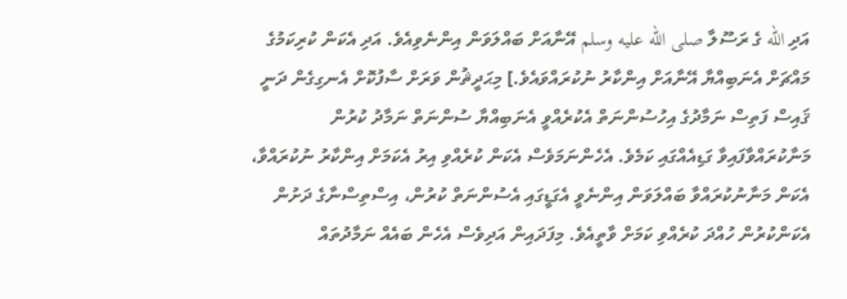އަދި الله ގެ ރަސޫލާ صلى الله عليه وسلم އޭނާއަށް ބައްލަވަން އިންނެވިއެވެ. އަދި އެކަން ކުރިކަމުގެ މައްޗަށް އެނަބިއްޔާ އޭނާއަށް އިންކާރު ނުކުރައްވައެވެ.] މިޙަދީޘުން ވަރަށް ސާފުކޮށް އެނގިގެން ދަނީ ޤައިސް ފަތިސް ނަމާދުގެ އިހުސުންނަތް އެކުރެއްވީ އެނަބިއްޔާ ސުންނަތް ނަމާދު ކުރުން މަނާކުރައްވާފައިވާ ގަޑިއެއްގައި ކަމެވެ. އެހެންނަމަވެސް އެކަން ކުރެއްވި އިރު އެކަމަށް އިންކާރު ނުކުރައްވާ، އެކަން މަނާނުކުރައްވާ ބައްލަވަން އިންނެވީ އެގަޑީގައި އެސުންނަތް ކުރުން، އިސްތިސްނާގެ ދަށުން އެކަންކުރުން ހުއްދަ ކުރެއްވި ކަމަށް ވާތީއެވެ. މިފަދައިން އަދިވެސް އެހެން ބައެއް ނަމާދުތައް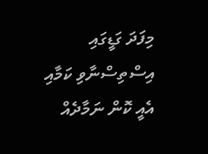މިފަދަ ގަޑީގައި އިސްތިސްނާވި ކަމާއި އެއީ ކޮން ނަމާދެއް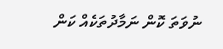ނުވަތަ ކޮން ނަމާދުތަކެއް ކަން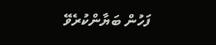ފަހުން ބަޔާންކުރެވޭ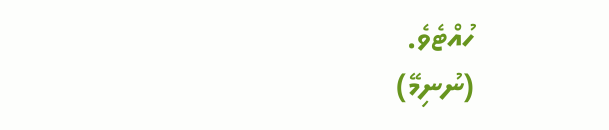ހުއްޓެވެ.
(ނުނިމޭ)